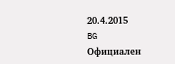20.4.2015
BG
Официален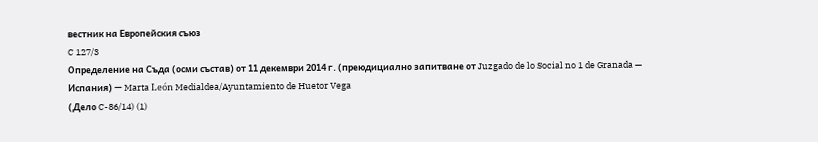вестник на Европейския съюз
C 127/3
Определение на Съда (осми състав) от 11 декември 2014 г. (преюдициално запитване от Juzgado de lo Social no 1 de Granada — Испания) — Marta León Medialdea/Ayuntamiento de Huetor Vega
(Дело C-86/14) (1)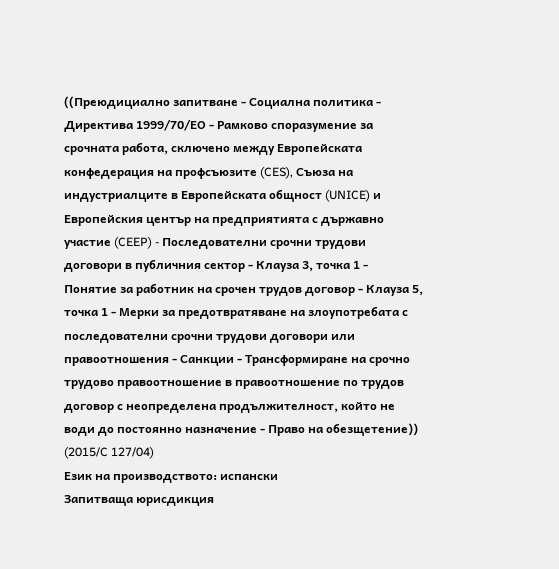((Преюдициално запитване - Социална политика - Директива 1999/70/ЕО - Рамково споразумение за срочната работа, сключено между Европейската конфедерация на профсъюзите (CES), Съюза на индустриалците в Европейската общност (UNICE) и Европейския център на предприятията с държавно участие (CEEP) - Последователни срочни трудови договори в публичния сектор - Клауза 3, точка 1 - Понятие за работник на срочен трудов договор - Клауза 5, точка 1 - Мерки за предотвратяване на злоупотребата с последователни срочни трудови договори или правоотношения - Санкции - Трансформиране на срочно трудово правоотношение в правоотношение по трудов договор с неопределена продължителност, който не води до постоянно назначение - Право на обезщетение))
(2015/C 127/04)
Език на производството: испански
Запитваща юрисдикция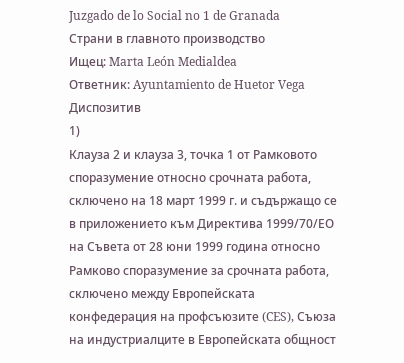Juzgado de lo Social no 1 de Granada
Страни в главното производство
Ищец: Marta León Medialdea
Ответник: Ayuntamiento de Huetor Vega
Диспозитив
1)
Клауза 2 и клауза 3, точка 1 от Рамковото споразумение относно срочната работа, сключено на 18 март 1999 г. и съдържащо се в приложението към Директива 1999/70/ЕО на Съвета от 28 юни 1999 година относно Рамково споразумение за срочната работа, сключено между Европейската конфедерация на профсъюзите (CES), Съюза на индустриалците в Европейската общност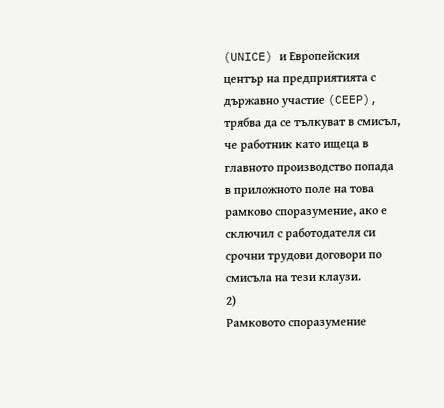(UNICE) и Европейския център на предприятията с държавно участие (CEEP), трябва да се тълкуват в смисъл, че работник като ищеца в главното производство попада в приложното поле на това рамково споразумение, ако е сключил с работодателя си срочни трудови договори по смисъла на тези клаузи.
2)
Рамковото споразумение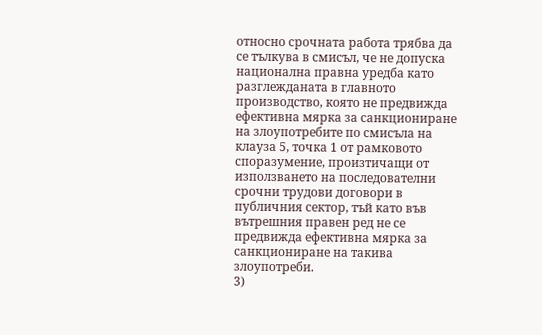относно срочната работа трябва да се тълкува в смисъл, че не допуска национална правна уредба като разглежданата в главното производство, която не предвижда ефективна мярка за санкциониране на злоупотребите по смисъла на клауза 5, точка 1 от рамковото споразумение, произтичащи от използването на последователни срочни трудови договори в публичния сектор, тъй като във вътрешния правен ред не се предвижда ефективна мярка за санкциониране на такива злоупотреби.
3)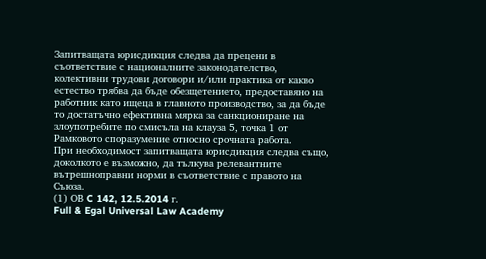Запитващата юрисдикция следва да прецени в съответствие с националните законодателство, колективни трудови договори и/или практика от какво естество трябва да бъде обезщетението, предоставяно на работник като ищеца в главното производство, за да бъде то достатъчно ефективна мярка за санкциониране на злоупотребите по смисъла на клауза 5, точка 1 от Рамковото споразумение относно срочната работа.
При необходимост запитващата юрисдикция следва също, доколкото е възможно, да тълкува релевантните вътрешноправни норми в съответствие с правото на Съюза.
(1) ОВ C 142, 12.5.2014 г.
Full & Egal Universal Law Academy